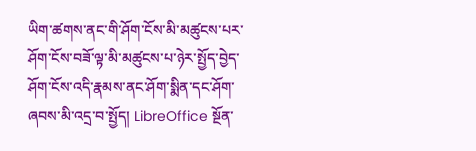ཡིག་ཚགས་ནང་གི་ཤོག་ངོས་མི་མཚུངས་པར་ཤོག་ངོས་བཟོ་ལྟ་མི་མཚུངས་པ་ཉེར་སྤྱོད་བྱེད་ ཤོག་ངོས་འདི་རྣམས་ནང་ཤོག་སྨིན་དང་ཤོག་ཞབས་མི་འདྲ་བ་སྤྱོད། LibreOffice སྔོན་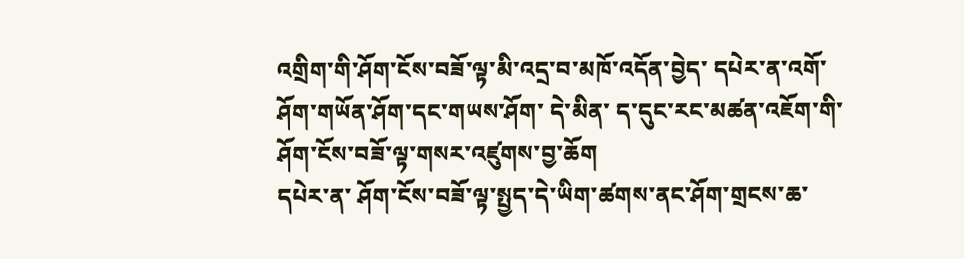འགྲིག་གི་ཤོག་ངོས་བཟོ་ལྟ་མི་འདྲ་བ་མཁོ་འདོན་བྱེད་ དཔེར་ན་འགོ་ཤོག་གཡོན་ཤོག་དང་གཡས་ཤོག་ དེ་མིན་ ད་དུང་རང་མཚན་འཇོག་གི་ཤོག་ངོས་བཟོ་ལྟ་གསར་འཛུགས་བྱ་ཆོག
དཔེར་ན་ ཤོག་ངོས་བཟོ་ལྟ་སྤྱད་དེ་ཡིག་ཚགས་ནང་ཤོག་གྲངས་ཆ་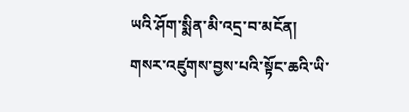ཡའི་ཤོག་སྨིན་མི་འདྲ་བ་མངོན།
གསར་འཛུགས་བྱས་པའི་སྟོང་ཆའི་ཡི་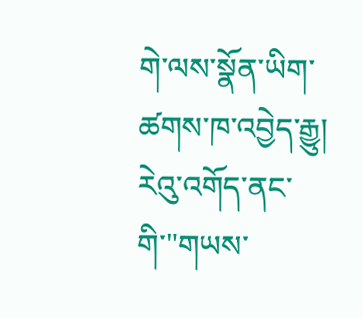གེ་ལས་སྣོན་ཡིག་ཚགས་ཁ་འབྱེད་རྒྱུ།
རེའུ་འགོད་ནང་གི་"གཡས་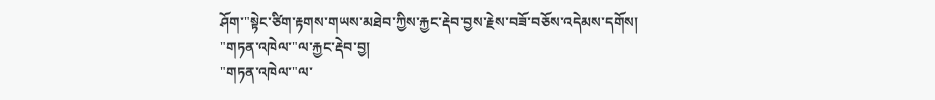ཤོག་"སྟེང་ཙིག་རྟགས་གཡས་མཐེབ་ཀྱིས་རྐྱང་རྡེབ་བྱས་རྗེས་བཟོ་བཅོས་འདེམས་དགོས།
"གཏན་འཁེལ་"ལ་རྐྱང་རྡེབ་བྱ།
"གཏན་འཁེལ་"ལ་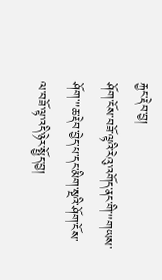རྐྱང་རྡེབ་བྱ།
ཤོག་ངོས་བཟོ་ལྟའི་རེའུ་འགོད་ནང་གི་"གཡས་ཤོག་"ཆ་རྡེབ་བྱེད་པ་དང་མིག་སྔའི་ཤོག་ངོས་ལ་བཟོ་ལྟ་འདི་ཉེར་སྤྱོད་བྱ།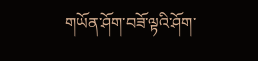གཡོན་ཤོག་བཟོ་ལྟའི་ཤོག་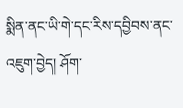སྨིན་ནང་ཡི་གེ་དང་རིས་དབྱིབས་ནང་འཇུག་བྱེད། ཤོག་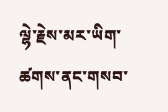ལྷེ་རྗེས་མར་ཡིག་ཚགས་ནང་གསབ་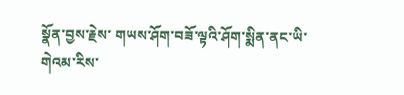སྣོན་བྱས་རྗེས་ གཡས་ཤོག་བཟོ་ལྟའི་ཤོག་སྨིན་ནང་ཡི་གེའམ་རིས་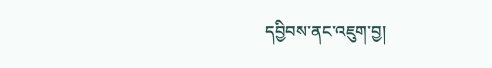དབྱིབས་ནང་འཇུག་བྱ།